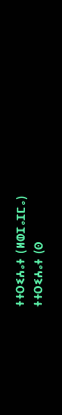ⵜⵜⵔⵉⵄⴰⵜ (ⵍⵀⵊⴰⵊⵎⴰ)
ⵜⵜⵔⵉⵄⴰⵜ (ⵙ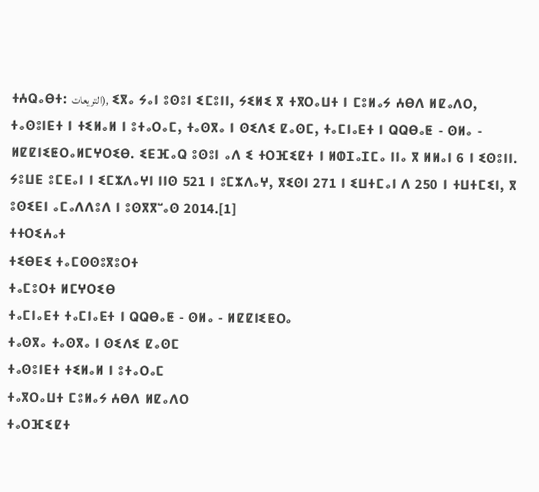ⵜⵄⵕⴰⴱⵜ: التريعات), ⵉⴳⴰ ⵢⴰⵏ ⵓⵙⵓⵏ ⵉⵎⵓⵏⵏ, ⵢⵉⵍⵉ ⴳ ⵜⴳⵔⴰⵡⵜ ⵏ ⵎⵓⵍⴰⵢ ⵄⴱⴷ ⵍⵇⴰⴷⵔ, ⵜⴰⵙⵓⵏⴹⵜ ⵏ ⵜⵉⵍⴰⵍ ⵏ ⵓⵜⴰⵔⴰⵎ, ⵜⴰⵙⴳⴰ ⵏ ⵙⵉⴷⵉ ⵇⴰⵙⵎ, ⵜⴰⵎⵏⴰⴹⵜ ⵏ ⵕⵕⴱⴰⵟ - ⵙⵍⴰ - ⵍⵇⵇⵏⵉⵟⵔⴰⵍⵎⵖⵔⵉⴱ. ⵉⴹⴼⴰⵕ ⵓⵙⵓⵏ ⴰⴷ ⵉ ⵜⵔⴼⵉⵇⵜ ⵏ ⵍⵀⵊⴰⵊⵎⴰ ⵏⵏⴰ ⴳ ⵍⵍⴰⵏ 6 ⵏ ⵉⵙⵓⵏⵏ. ⵢⵓⵡⴹ ⵓⵎⴹⴰⵏ ⵏ ⵉⵎⵣⴷⴰⵖⵏ ⵏⵏⵙ 521 ⵏ ⵓⵎⵣⴷⴰⵖ, ⴳⵉⵙⵏ 271 ⵏ ⵉⵡⵜⵎⴰⵏ ⴷ 250 ⵏ ⵜⵡⵜⵎⵉⵏ, ⴳ ⵓⵙⵉⴹⵏ ⴰⵎⴰⴷⴷⵓⴷ ⵏ ⵓⵙⴳⴳⵯⴰⵙ 2014.[1]
ⵜⵜⵔⵉⵄⴰⵜ
ⵜⵉⴱⴹⵉ ⵜⴰⵎⵙⵙⵓⴳⵓⵔⵜ
ⵜⴰⵎⵓⵔⵜ ⵍⵎⵖⵔⵉⴱ
ⵜⴰⵎⵏⴰⴹⵜ ⵜⴰⵎⵏⴰⴹⵜ ⵏ ⵕⵕⴱⴰⵟ - ⵙⵍⴰ - ⵍⵇⵇⵏⵉⵟⵔⴰ
ⵜⴰⵙⴳⴰ ⵜⴰⵙⴳⴰ ⵏ ⵙⵉⴷⵉ ⵇⴰⵙⵎ
ⵜⴰⵙⵓⵏⴹⵜ ⵜⵉⵍⴰⵍ ⵏ ⵓⵜⴰⵔⴰⵎ
ⵜⴰⴳⵔⴰⵡⵜ ⵎⵓⵍⴰⵢ ⵄⴱⴷ ⵍⵇⴰⴷⵔ
ⵜⴰⵔⴼⵉⵇⵜ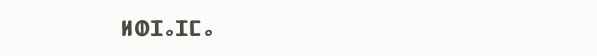ⵍⵀⵊⴰⵊⵎⴰ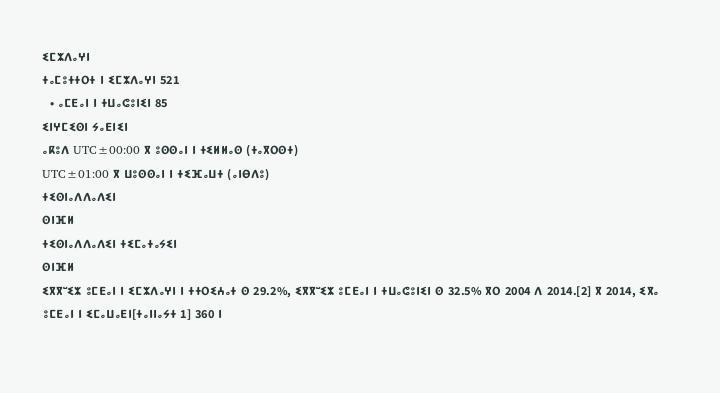ⵉⵎⵣⴷⴰⵖⵏ
ⵜⴰⵎⵓⵜⵜⵔⵜ ⵏ ⵉⵎⵣⴷⴰⵖⵏ 521
  • ⴰⵎⴹⴰⵏ ⵏ ⵜⵡⴰⵛⵓⵏⵉⵏ 85
ⵉⵏⵖⵎⵉⵙⵏ ⵢⴰⴹⵏⵉⵏ
ⴰⴽⵓⴷ UTC±00:00 ⴳ ⵓⵙⵙⴰⵏ ⵏ ⵜⵉⵍⵍⴰⵙ (ⵜⴰⴳⵔⵙⵜ)
UTC±01:00 ⴳ ⵡⵓⵙⵙⴰⵏ ⵏ ⵜⵉⴼⴰⵡⵜ (ⴰⵏⴱⴷⵓ)
ⵜⵉⵙⵏⴰⴷⴷⴰⴷⵉⵏ
ⵙⵏⴼⵍ
ⵜⵉⵙⵏⴰⴷⴷⴰⴷⵉⵏ ⵜⵉⵎⴰⵜⴰⵢⵉⵏ
ⵙⵏⴼⵍ
ⵉⴳⴳⵯⵉⵣ ⵓⵎⴹⴰⵏ ⵏ ⵉⵎⵣⴷⴰⵖⵏ ⵏ ⵜⵜⵔⵉⵄⴰⵜ ⵙ 29.2%, ⵉⴳⴳⵯⵉⵣ ⵓⵎⴹⴰⵏ ⵏ ⵜⵡⴰⵛⵓⵏⵉⵏ ⵙ 32.5% ⴳⵔ 2004 ⴷ 2014.[2] ⴳ 2014, ⵉⴳⴰ ⵓⵎⴹⴰⵏ ⵏ ⵉⵎⴰⵡⴰⴹⵏ[ⵜⴰⵏⵏⴰⵢⵜ 1] 360 ⵏ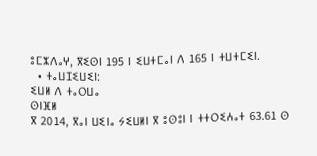ⵓⵎⵣⴷⴰⵖ, ⴳⵉⵙⵏ 195 ⵏ ⵉⵡⵜⵎⴰⵏ ⴷ 165 ⵏ ⵜⵡⵜⵎⵉⵏ.
  • ⵜⴰⵡⵊⵉⵡⵉⵏ:
ⵉⵡⵍ ⴷ ⵜⴰⵔⵡⴰ
ⵙⵏⴼⵍ
ⴳ 2014, ⴳⴰⵏ ⵡⵉⵏⴰ ⵢⵉⵡⵍⵏ ⴳ ⵓⵙⵓⵏ ⵏ ⵜⵜⵔⵉⵄⴰⵜ 63.61 ⵙ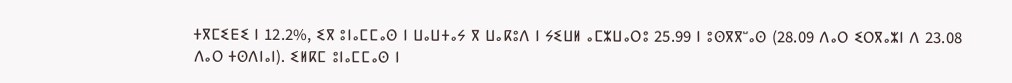ⵜⴳⵎⵉⴹⵉ ⵏ 12.2%, ⵉⴳ ⵓⵏⴰⵎⵎⴰⵙ ⵏ ⵡⴰⵡⵜⴰⵢ ⴳ ⵡⴰⴽⵓⴷ ⵏ ⵢⵉⵡⵍ ⴰⵎⵣⵡⴰⵔⵓ 25.99 ⵏ ⵓⵙⴳⴳⵯⴰⵙ (28.09 ⴷⴰⵔ ⵉⵔⴳⴰⵣⵏ ⴷ 23.08 ⴷⴰⵔ ⵜⵙⴷⵏⴰⵏ). ⵉⵍⴽⵎ ⵓⵏⴰⵎⵎⴰⵙ ⵏ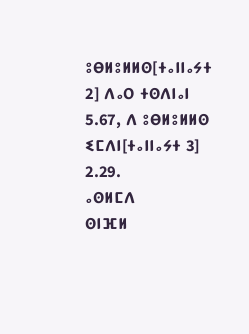ⵓⴱⵍⵓⵍⵍⵙ[ⵜⴰⵏⵏⴰⵢⵜ 2] ⴷⴰⵔ ⵜⵙⴷⵏⴰⵏ 5.67, ⴷ ⵓⴱⵍⵓⵍⵍⵙ ⵉⵎⴷⵏ[ⵜⴰⵏⵏⴰⵢⵜ 3] 2.29.
ⴰⵙⵍⵎⴷ
ⵙⵏⴼⵍ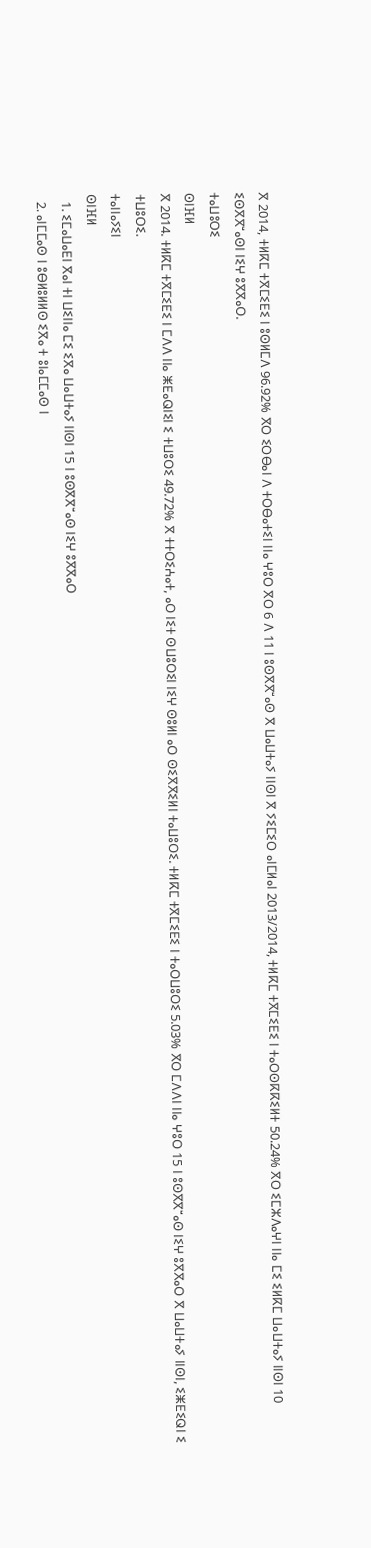ⴳ 2014, ⵜⵍⴽⵎ ⵜⴳⵎⵉⴹⵉ ⵏ ⵓⵙⵍⵎⴷ 96.92% ⴳⵔ ⵉⵔⴱⴰⵏ ⴷ ⵜⵔⴱⴰⵜⵉⵏ ⵏⵏⴰ ⵖⵓⵔ ⴳⵔ 6 ⴷ 11 ⵏ ⵓⵙⴳⴳⵯⴰⵙ ⴳ ⵡⴰⵡⵜⴰⵢ ⵏⵏⵙⵏ ⴳ ⵢⵉⵎⵉⵔ ⴰⵏⵎⵍⴰⵏ 2013/2014, ⵜⵍⴽⵎ ⵜⴳⵎⵉⴹⵉ ⵏ ⵜⴰⵔⵙⴽⴽⵉⵍⵜ 50.24% ⴳⵔ ⵉⵎⵣⴷⴰⵖⵏ ⵏⵏⴰ ⵎⵉ ⵉⵍⴽⵎ ⵡⴰⵡⵜⴰⵢ ⵏⵏⵙⵏ 10 ⵉⵙⴳⴳⵯⴰⵙⵏ ⵏⵉⵖ ⵓⴳⴳⴰⵔ.
ⵜⴰⵡⵓⵔⵉ
ⵙⵏⴼⵍ
ⴳ 2014. ⵜⵍⴽⵎ ⵜⴳⵎⵉⴹⵉ ⵏ ⵎⴷⴷ ⵏⵏⴰ ⵥⴹⴰⵕⵏⵉⵏ ⵉ ⵜⵡⵓⵔⵉ 49.72% ⴳ ⵜⵜⵔⵉⵄⴰⵜ, ⴰⵔ ⵏⵉⵜ ⵙⵡⵓⵔⵉⵏ ⵏⵉⵖ ⵙⵓⵍⵏ ⴰⵔ ⵙⵉⴳⴳⵉⵍⵏ ⵜⴰⵡⵓⵔⵉ. ⵜⵍⴽⵎ ⵜⴳⵎⵉⴹⵉ ⵏ ⵜⴰⵔⵡⵓⵔⵉ 5.03% ⴳⵔ ⵎⴷⴷⵏ ⵏⵏⴰ ⵖⵓⵔ 15 ⵏ ⵓⵙⴳⴳⵯⴰⵙ ⵏⵉⵖ ⵓⴳⴳⴰⵔ ⴳ ⵡⴰⵡⵜⴰⵢ ⵏⵏⵙⵏ, ⵉⵥⴹⵉⵕⵏ ⵉ ⵜⵡⵓⵔⵉ.
ⵜⴰⵏⵏⴰⵢⵉⵏ
ⵙⵏⴼⵍ
  1. ⵉⵎⴰⵡⴰⴹⵏ ⴳⴰⵏ ⵜⵏ ⵡⵉⵏⵏⴰ ⵎⵉ ⵉⴳⴰ ⵡⴰⵡⵜⴰⵢ ⵏⵏⵙⵏ 15 ⵏ ⵓⵙⴳⴳⵯⴰⵙ ⵏⵉⵖ ⵓⴳⴳⴰⵔ
  2. ⴰⵏⵎⵎⴰⵙ ⵏ ⵓⴱⵍⵓⵍⵍⵙ ⵉⴳⴰ ⵜ ⵓⵏⴰⵎⵎⴰⵙ ⵏ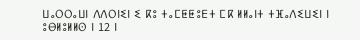ⵡⴰⵔⵔⴰⵡⵏ ⴷⴷⵔⵏⵉⵏ ⵉ ⴽⵓ ⵜⴰⵎⵟⵟⵓⴹⵜ ⵎⴽ ⵍⵍⴰⵏⵜ ⵜⴼⴰⴷⵉⵡⵉⵏ ⵏ ⵓⴱⵍⵓⵍⵍⵙ ⵏ 12 ⵏ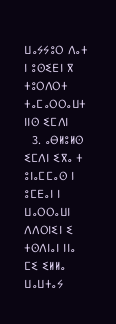ⵡⴰⵢⵢⵓⵔ ⴷⴰⵜ ⵏ ⵓⵙⵉⴹⵏ ⴳ ⵜⵓⵔⴷⵔⵜ ⵜⴰⵎⴰⵔⵔⴰⵡⵜ ⵏⵏⵙ ⵉⵎⴷⵏ
  3. ⴰⴱⵍⵓⵍⵙ ⵉⵎⴷⵏ ⵉⴳⴰ ⵜ ⵓⵏⴰⵎⵎⴰⵙ ⵏ ⵓⵎⴹⴰⵏ ⵏ ⵡⴰⵔⵔⴰⵡⵏ ⴷⴷⵔⵏⵉⵏ ⵉ ⵜⵙⴷⵏⴰⵏ ⵏⵏⴰ ⵎⵉ ⵉⵍⵍⴰ ⵡⴰⵡⵜⴰⵢ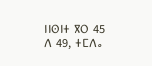ⵏⵏⵙⵏⵜ ⴳⵔ 45 ⴷ 49, ⵜⵎⴷⴰ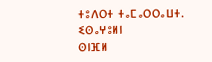ⵜⵓⴷⵔⵜ ⵜⴰⵎⴰⵔⵔⴰⵡⵜ.
ⵉⵙⴰⵖⵓⵍⵏ
ⵙⵏⴼⵍ